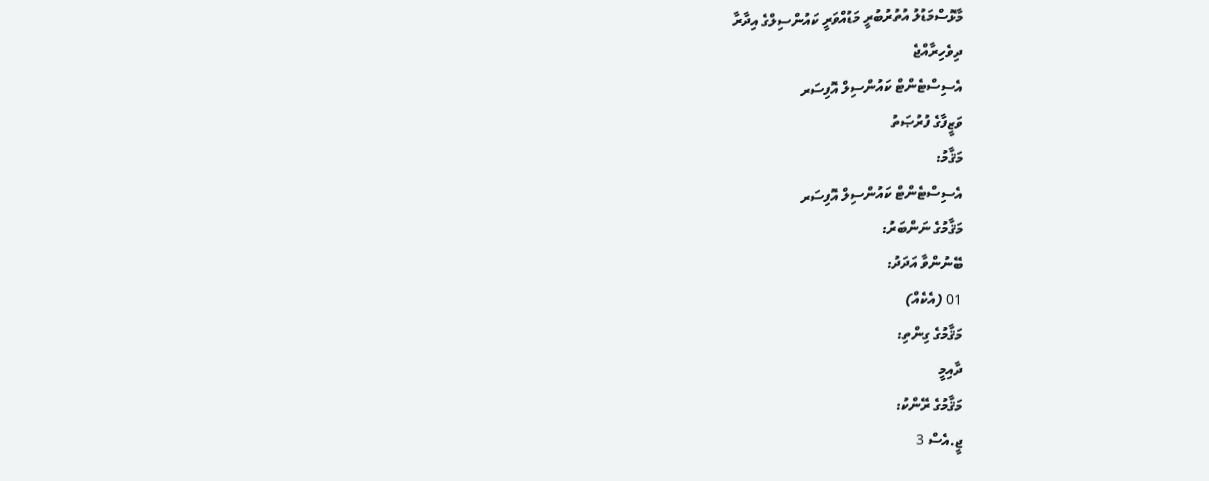މާޅޮސްމަޑުލު އުތުރުބުރީ މަޑުއްވަރީ ކައުންސިލްގެ އިދާރާ
ދިވެހިރާއްޖެ
އެސިސްޓެންޓް ކައުންސިލް އޮފިސަރ
ވަޒީފާގެ ފުރުޞަތު
މަޤާމު:
އެސިސްޓެންޓް ކައުންސިލް އޮފިސަރ
މަޤާމުގެ ނަންބަރު:
ބޭނުންވާ އަދަދު:
01 (އެކެއް)
މަޤާމުގެ ގިންތި:
ދާއިމީ
މަޤާމުގެ ރޭންކު:
ޖީ.އެސް 3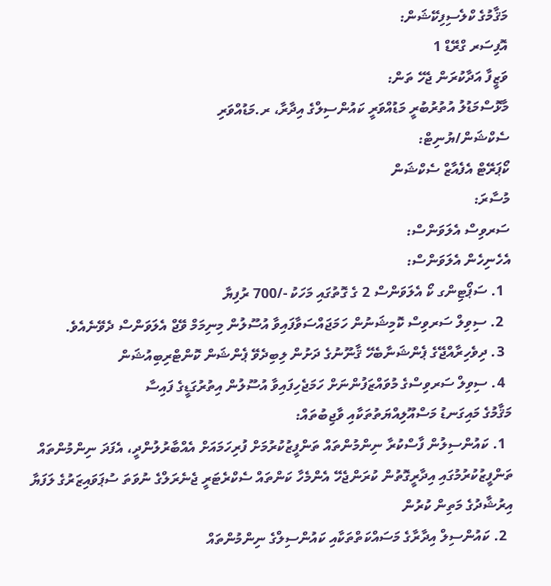މަޤާމުގެ ކްލެސިފިކޭޝަން:
އޮފިސަރ ގްރޭޑް 1
ވަޒީފާ އަދާކުރަން ޖެހޭ ތަން:
މާޅޮސްމަޑުލު އުތުރުބުރީ މަޑުއްވަރީ ކައުންސިލްގެ އިދާރާ، ރ.މަޑުއްވަރި
ސެކްޝަން/ޔުނިޓް:
ކޯޕަރޭޓް އެފެއާޒް ސެކްޝަން
މުސާރަ:
ސަރވިސް އެލަވަންސް:
އެހެނިހެން އެލަވަންސް:
  1. ސަޕޯޓިންގ ކޯ އެލަވަންސް 2 ގެ ގޮތުގައި މަހަކު -/700 ރުފިޔާ
  2. ސިވިލް ސަރވިސް ކޮމިޝަނުން ހަމަޖައްސަވާފައިވާ އުސޫލުން މިނިމަމް ވޭޖް އެލަވަންސް ދެވޭނެއެވެ.
  3. ދިވެހިރާއްޖޭގެ ޕެންޝަނާބެހޭ ޤާނޫނުގެ ދަށުން ލިބިދެވޭ ޕެންޝަން ކޮންޓްރިބިއުޝަން
  4. ސިވިލް ސަރވިސްގެ މުވައްޒަފުންނަށް ހަމަޖެހިފައިވާ އުސޫލުން އިތުރުގަޑީގެ ފައިސާ
މަޤާމުގެ މައިގަނޑު މަސްއޫލިއްޔަތުތަކާއި ވާޖިބުތައް:
  1. ކައުންސިލުން ފާސްކުރާ ނިންމުންތައް ތަންފީޒުކުރުމަށް ފުރިހަމައަށް އެއްބާރުލުންދީ، އެފަދަ ނިންމުންތައް ތަންފީޒުކުރުމުގައި އިދާރީގޮތުން ކުރަންޖެހޭ އެންމެހާ ކަންތައް ސެކްރެޓަރީ ޖެނެރަލްގެ ނުވަތަ ސުޕަވައިޒަރުގެ ލަފަޔާ އިރުޝާދުގެ މަތިން ކުރުން
  2. ކައުންސިލް އިދާރާގެ މަސައްކަތްތަކާއި ކައުންސިލްގެ ނިންމުންތައް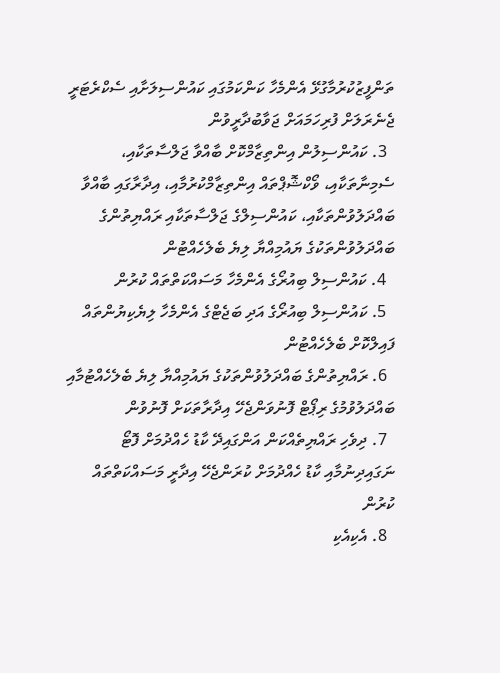ތަންފީޒުކުރުމާގުޅޭ އެންމެހާ ކަންކަމުގައި ކައުންސިލަށާއި ސެކްރެޓަރީ ޖެނެރަލަށް ފުރިހަމައަށް ޖަވާބުދާރީވުން
  3. ކައުންސިލުން އިންތިޒާމްކޮށް ބާއްވާ ޖަލްސާތަކާއި، ސެމިނާތަކާއި، ވޯކްޝޮޕްތައް އިންތިޒާމްކުރުމާއި، އިދާރާގައި ބާއްވާ ބައްދަލުވުންތަކާއި، ކައުންސިލްގެ ޖަލްސާތަކާއި ރައްޔިތުންގެ ބައްދަލުވުންތަކުގެ ޔައުމިއްޔާ ލިޔެ ބެލެހެއްޓުން
  4. ކައުންސިލް ބިއުރޯގެ އެންމެހާ މަސައްކަތްތައް ކުރުން
  5. ކައުންސިލް ބިއުރޯގެ އަދި ބަޖެޓްގެ އެންމެހާ ލިޔެކިޔުންތައް ފައިލްކޮށް ބެލެހެއްޓުން
  6. ރައްޔިތުންގެ ބައްދަލުވުންތަކުގެ ޔައުމިއްޔާ ލިޔެ ބެލެހެއްޓުމާއި ބައްދަލުވުމުގެ ރިޕޯޓް ފޮނުވަންޖެހޭ އިދާރާތަކަށް ފޮނުވުން
  7. ދިވެހި ރައްޔިތެއްކަން އަންގައިދޭ ކާޑު ހެއްދުމަށް ފޮޓޯ ނަގައިދިނުމާއި ކާޑު ހެއްދުމަށް ކުރަންޖެހޭ އިދާރީ މަސައްކަތްތައް ކުރުން
  8. އެކިއެކި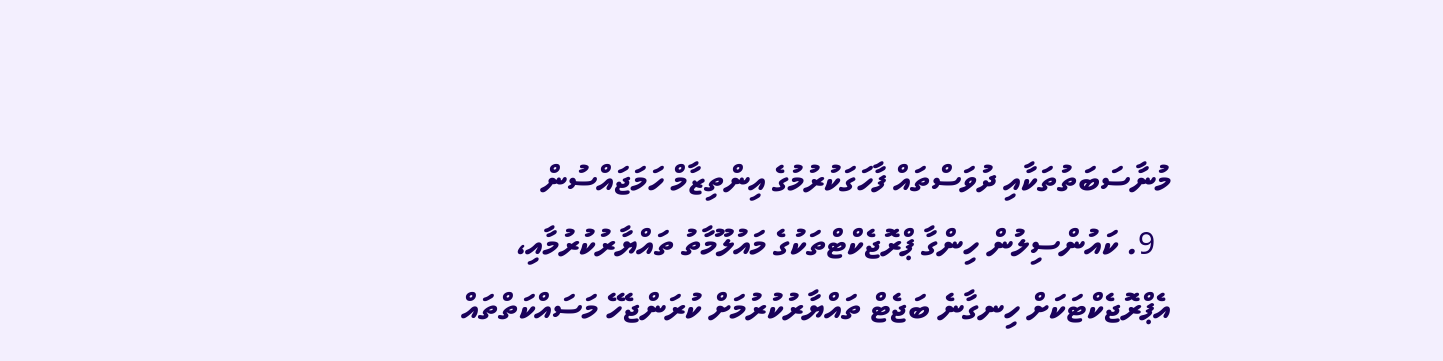މުނާސަބަތުތަކާއި ދުވަސްތައް ފާހަގަކުރުމުގެ އިންތިޒާމް ހަމަޖައްސުން
  9. ކައުންސިލުން ހިންގާ ޕްރޮޖެކްޓްތަކުގެ މައުލޫމާތު ތައްޔާރުކުރުމާއި، އެޕްރޮޖެކްޓަކަށް ހިނގާނެ ބަޖެޓް ތައްޔާރުކުރުމަށް ކުރަންޖެހޭ މަސައްކަތްތައް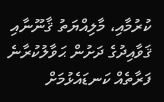ކުރުމާއި، މާލިއްޔަތު ޤާނޫނާއި ޤަވާއިދުގެ ދަށުން ޙަވާލުކުރާނެ ފަރާތެއް ކަނޑައެޅުމަށް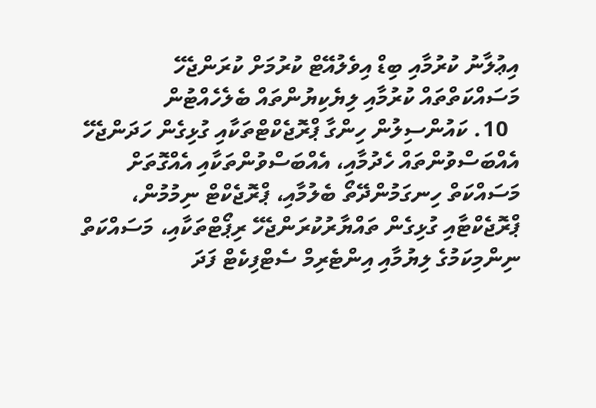އިޢުލާނު ކުރުމާއި ބިޑް އިވެލުއޭޓް ކުރުމަށް ކުރަންޖެހޭ މަސައްކަތްތައް ކުރުމާއި ލިޔެކިޔުންތައް ބެލެހެއްޓުން
  10. ކައުންސިލުން ހިންގާ ޕްރޮޖެކްޓްތަކާއި ގުޅިގެން ހަދަންޖެހޭ އެއްބަސްވުންތައް ހެދުމާއި، އެއްބަސްވުންތަކާއި އެއްގޮތަށް މަސައްކަތް ހިނގަމުންދޭތޯ ބެލުމާއި، ޕްރޮޖެކްޓް ނިމުމުން، ޕްރޮޖެކްޓާއި ގުޅިގެން ތައްޔާރުކުރަންޖެހޭ ރިޕޯޓްތަކާއި، މަސައްކަތް ނިންމިކަމުގެ ލިޔުމާއި އިންޓެރިމް ސެޓްފިކެޓް ފަދަ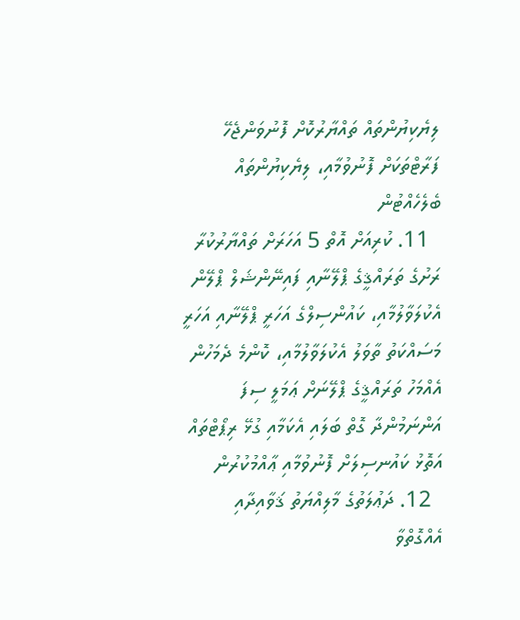ލިޔެކިޔުންތައް ތައްޔާރުކޮށް ފޮނުވަންޖެހޭ ފަރާޓްތަކަށް ފޮނުވުމާއި، ލިޔެކިޔުންތައް ބެލެހެއްޓުން
  11. ކުރިއަށް އޮތް 5 އަހަރަށް ތައްޔާރުކުރާ ރަށުގެ ތަރައްޤީގެ ޕްލޭނާއި ފައިނޭންޝަލް ޕްލޭން އެކުލަވާލުމާއި، ކައުންސިލްގެ އަހަރީ ޕްލޭނާއި އަހަރީ މަސައްކަތު ތާވަލު އެކުލަވާލުމާއި، ކޮންމެ ދެމަހުން އެއްމަހު ތަރައްޤީގެ ޕްލޭނަށް ޢަމަލީ ސިފަ އަންނަމުންދާ ގޮތް ބަލައި އެކަމާއި ގުޅޭ ރިޕޯޓްތައް އަތޮޅު ކައުނސިލަށް ފޮނުވުމާއި ޢާއްމުކުރުން
  12. ދަޢުލަތުގެ މާލިއްޔަތު ޤަވާއިދާއި އެއްގޮތްވާ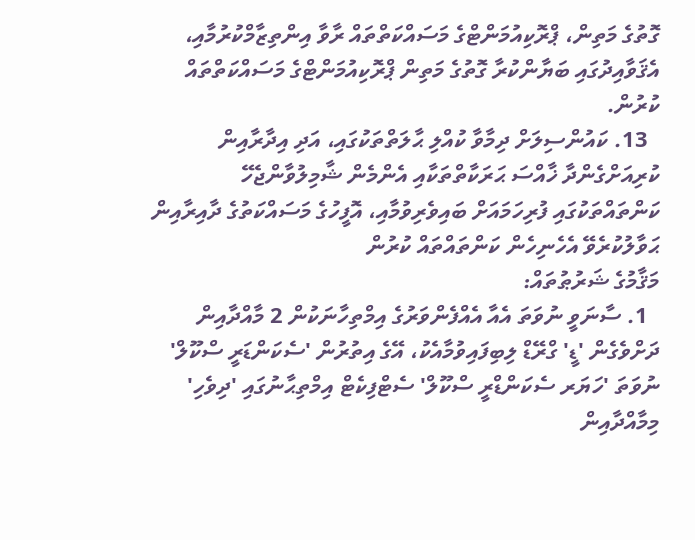ގޮތުގެ މަތިން، ޕްރޮކިއުމަންޓްގެ މަސައްކަތްތައް ރާވާ އިންތިޒާމްކުރުމާއި، އެޤަވާއިދުގައި ބަޔާންކުރާ ގޮތުގެ މަތިން ޕްރޮކިއުމަންޓްގެ މަސައްކަތްތައް ކުރުން.
  13. ކައުންސިލަށް ދިމާވާ ކުއްލި ޙާލަތްތަކުގައި، އަދި އިދާރާއިން ކުރިއަށްގެންދާ ޚާއްސަ ޙަރަކާތްތަކާއި އެންމެން ޝާމިލުވާންޖެހޭ ކަންތައްތަކުގައި ފުރިހަމައަށް ބައިވެރިވުމާއި، އޮފީހުގެ މަސައްކަތުގެ ދާއިރާއިން ޙަވާލުކުރެވޭ އެހެނިހެން ކަންތައްތައް ކުރުން
މަޤާމުގެ ޝަރުޠުތައް:
  1. ސާނަވީ ނުވަތަ އެއާ އެއްފެންވަރުގެ އިމްތިހާނަކުން 2 މާއްދާއިން ދަށްވެގެން 'ޑީ' ގްރޭޑް ލިބިފައިވުމާއެކު، އޭގެ އިތުރުން 'ސެކަންޑަރީ ސްކޫލް' ނުވަތަ 'ހަޔަރ ސެކަންޑްރީ ސްކޫލް' ސެޓްފިކެޓް އިމްތިޙާނުގައި 'ދިވެހި' މިމާއްދާއިން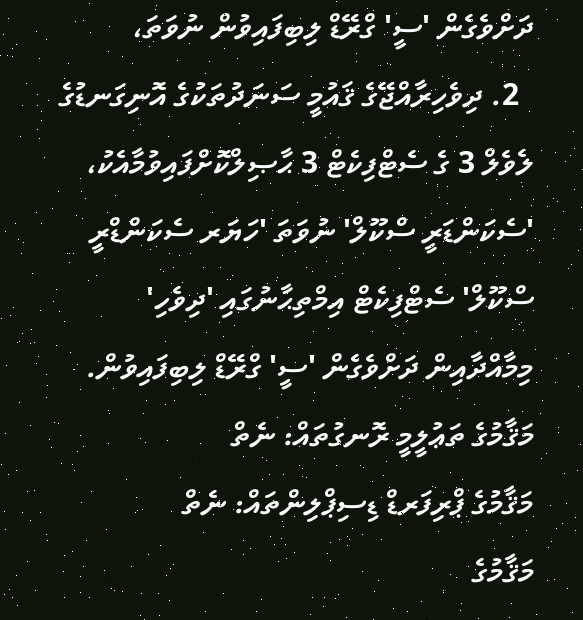ދަށްވެގެން 'ސީ' ގްރޭޑް ލިބިފައިވުން ނުވަތަ،
  2. ދިވެހިރާއްޖޭގެ ޤައުމީ ސަނަދުތަކުގެ އޮނިގަނޑުގެ ލެވެލް 3 ގެ ސެޓްފިކެޓް 3 ޙާޞިލްކޮށްފައިވުމާއެކު، 'ސެކަންޑަރީ ސްކޫލް' ނުވަތަ 'ހަޔަރ ސެކަންޑްރީ ސްކޫލް' ސެޓްފިކެޓް އިމްތިޙާނުގައި 'ދިވެހި' މިމާއްދާއިން ދަށްވެގެން 'ސީ' ގްރޭޑް ލިބިފައިވުން.
މަޤާމުގެ ތަޢުލީމީ ރޮނގުތައް: ނެތް
މަޤާމުގެ ޕްރިފަރޑް ޑިސިޕްލިންތައް: ނެތް
މަޤާމުގެ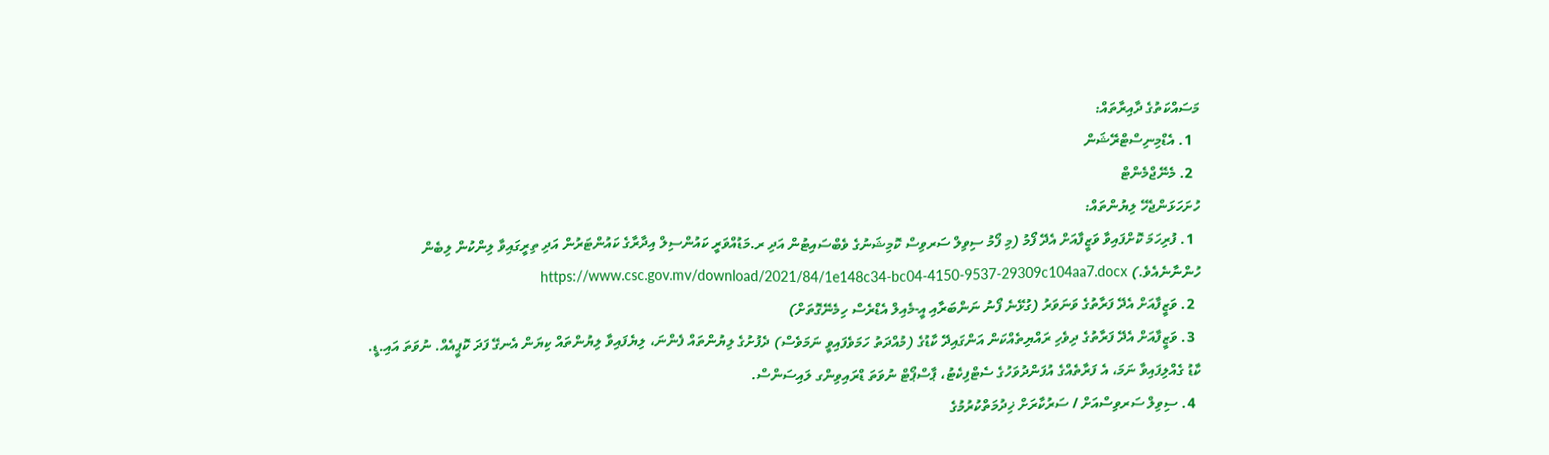މަސައްކަތުގެ ދާއިރާތައް:
  1. އެޑްމިނިސްޓްރޭޝަން
  2. މެނޭޖްމެންޓް
ހުށަހަޅަންޖެހޭ ލިޔުންތައް:
  1. ފުރިހަމަ ކޮށްފައިވާ ވަޒީފާއަށް އެދޭ ފޯމު (މި ފޯމު ސިވިލް ސަރވިސް ކޮމިޝަނުގެ ވެބްސައިޓުން އަދި ރ.މަޑުއްވަރީ ކައުންސިލް އިދާރާގެ ކައުންޓަރުން އަދި ތިރީގައިވާ ލިންކުން ލިބެން ހުންނާނެއެވެ.) https://www.csc.gov.mv/download/2021/84/1e148c34-bc04-4150-9537-29309c104aa7.docx
  2. ވަޒީފާއަށް އެދޭ ފަރާތުގެ ވަނަވަރު (ގުޅޭނެ ފޯނު ނަންބަރާއި އީ-މެއިލް އެޑްރެސް ހިމެނޭގޮތަށް)
  3. ވަޒީފާއަށް އެދޭ ފަރާތުގެ ދިވެހި ރައްޔިތެއްކަން އަންގައިދޭ ކާޑުގެ (މުއްދަތު ހަމަވެފައިވީ ނަމަވެސް) ދެފުށުގެ ލިޔުންތައް ފެންނަ، ލިޔެފައިވާ ލިޔުންތައް ކިޔަން އެނގޭ ފަދަ ކޮޕީއެއް. ނުވަތަ އައި.ޑީ. ކާޑު ގެއްލިފައިވާ ނަމަ، އެ ފަރާތެއްގެ އުފަންދުވަހުގެ ސެޓްފިކެޓު، ޕާސްޕޯޓް ނުވަތަ ޑްރައިވިންގ ލައިސަންސް.
  4. ސިވިލް ސަރވިސްއަށް / ސަރުކާރަށް ޚިދުމަތްކުރުމުގެ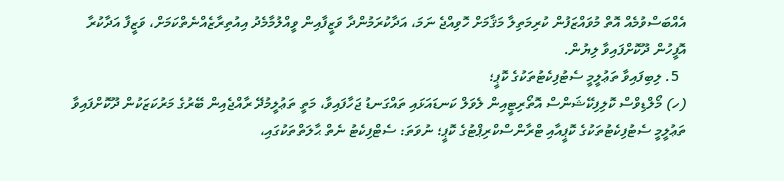އެއްބަސްވުމެއް އޮތް މުވައްޒަފުން ކުރިމަތިލާ މަޤާމަށް ހޮވިއްޖެ ނަމަ، އަދާކުރަމުންދާ ވަޒީފާއިން ވީއްލުމާމެދު އިއުތިރާޒެއްނެތްކަމަށް، ވަޒީފާ އަދާކުރާ އޮފީހުން ދޫކޮށްފައިވާ ލިޔުން.
  5. ލިބިފައިވާ ތަޢުލީމީ ސެޓުފިކެޓުތަކުގެ ކޮޕީ؛
(ހ) މޯލްޑިވްސް ކޮލިފިކޭޝަންސް އޮތޯރިޓީއިން ލެވަލް ކަނޑައަޅައި ތައްގަނޑު ޖަހާފައިވާ، މަތީ ތަޢުލީމުދޭ ރާއްޖެއިން ބޭރުގެ މަރުކަޒަކުން ދޫކޮށްފައިވާ ތަޢުލީމީ ސެޓުފިކެޓުތަކުގެ ކޮޕީއާއި ޓްރާންސްކްރިޕްޓުގެ ކޮޕީ؛ ނުވަތަ: ސެޓްފިކެޓު ނެތް ޙާލަތްތަކުގައި،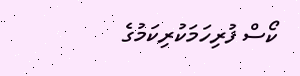ކޯސް ފުރިހަމަކުރިކަމުގެ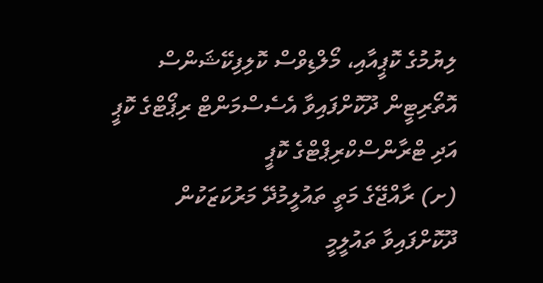ލިޔުމުގެ ކޮޕީއާއި، މޯލްޑިވްސް ކޮލިފިކޭޝަންސް އޮތޯރިޓީން ދޫކޮށްފައިވާ އެސެސްމަންޓް ރިޕޯޓްގެ ކޮޕީ އަދި ޓްރާންސްކްރިޕްޓްގެ ކޮޕީ
(ށ) ރާއްޖޭގެ މަތީ ތައުލީމުދޭ މަރުކަޒަކުން ދޫކޮށްފައިވާ ތައުލީމީ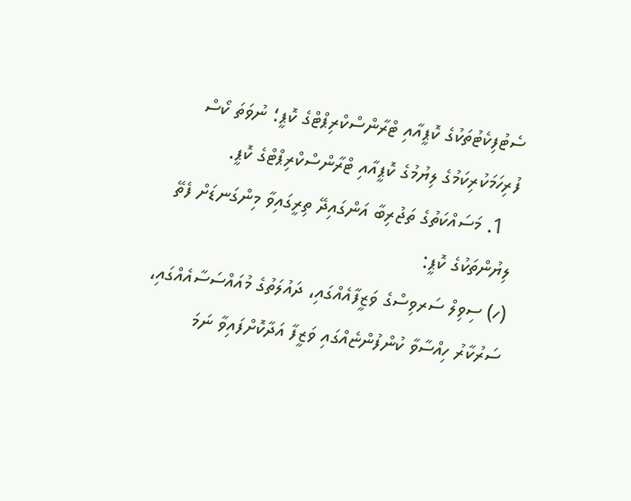ސެޓުފިކެޓުތަކުގެ ކޮޕީއާއި ޓްރާންސްކްރިޕްޓްގެ ކޮޕީ؛ ނުވަތަ ކޯސް ފުރިހަމަކުރިކަމުގެ ލިޔުމުގެ ކޮޕީއާއި ޓްރާންސްކްރިޕްޓްގެ ކޮޕީ.
  1. މަސައްކަތުގެ ތަޖުރިބާ އަންގައިދޭ ތިރީގައިވާ މިންގަނޑަށް ފެތޭ ލިޔުންތަކުގެ ކޮޕީ:
(ހ) ސިވިލް ސަރވިސްގެ ވަޒީފާއެއްގައި، ދައުލަތުގެ މުއައްސަސާއެއްގައި، ސަރުކާރު ހިއްސާވާ ކުންފުންޏެއްގައި ވަޒީފާ އަދާކޮށްފައިވާ ނަމަ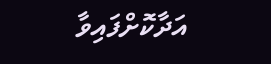އަދާކޮށްފައިވާ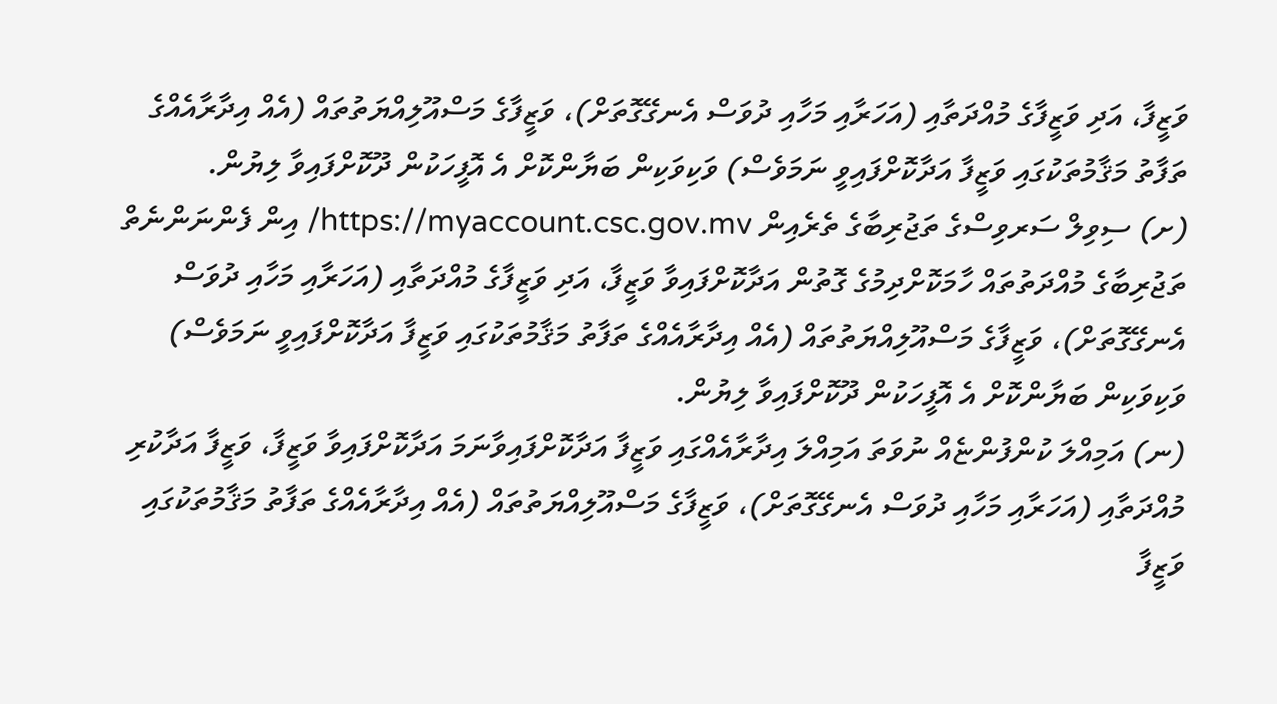ވަޒީފާ، އަދި ވަޒީފާގެ މުއްދަތާއި (އަހަރާއި މަހާއި ދުވަސް އެނގޭގޮތަށް)، ވަޒީފާގެ މަސްއޫލިއްޔަތުތައް (އެއް އިދާރާއެއްގެ ތަފާތު މަޤާމުތަކުގައި ވަޒީފާ އަދާކޮށްފައިވީ ނަމަވެސް) ވަކިވަކިން ބަޔާންކޮށް އެ އޮފީހަކުން ދޫކޮށްފައިވާ ލިޔުން.
(ށ) ސިވިލް ސަރވިސްގެ ތަޖުރިބާގެ ތެރެއިން https://myaccount.csc.gov.mv/ އިން ފެންނަންނެތް ތަޖުރިބާގެ މުއްދަތުތައް ހާމަކޮށްދިމުގެ ގޮތުން އަދާކޮށްފައިވާ ވަޒީފާ، އަދި ވަޒީފާގެ މުއްދަތާއި (އަހަރާއި މަހާއި ދުވަސް އެނގޭގޮތަށް)، ވަޒީފާގެ މަސްއޫލިއްޔަތުތައް (އެއް އިދާރާއެއްގެ ތަފާތު މަޤާމުތަކުގައި ވަޒީފާ އަދާކޮށްފައިވީ ނަމަވެސް) ވަކިވަކިން ބަޔާންކޮށް އެ އޮފީހަކުން ދޫކޮށްފައިވާ ލިޔުން.
(ނ) އަމިއްލަ ކުންފުންޏެއް ނުވަތަ އަމިއްލަ އިދާރާއެއްގައި ވަޒީފާ އަދާކޮށްފައިވާނަމަ އަދާކޮށްފައިވާ ވަޒީފާ، ވަޒީފާ އަދާކުރި މުއްދަތާއި (އަހަރާއި މަހާއި ދުވަސް އެނގޭގޮތަށް)، ވަޒީފާގެ މަސްއޫލިއްޔަތުތައް (އެއް އިދާރާއެއްގެ ތަފާތު މަޤާމުތަކުގައި ވަޒީފާ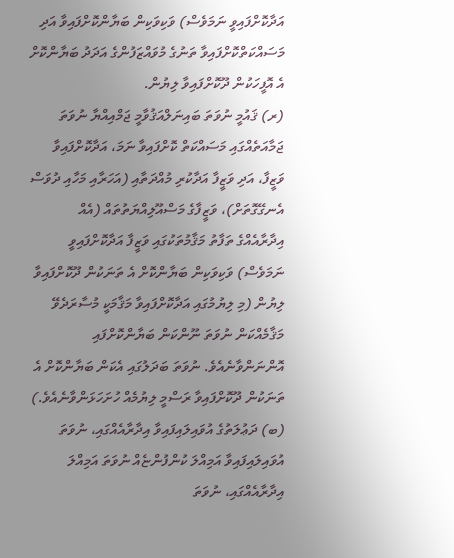އަދާކޮށްފައިވީ ނަމަވެސް) ވަކިވަކިން ބަޔާންކޮށްފައިވާ އަދި މަސައްކަތްކޮށްފައިވާ ތަނުގެ މުވައްޒަފުންގެ އަދަދު ބަޔާންކޮށް އެ އޮފީހަކުން ދޫކޮށްފައިވާ ލިޔުން.
(ރ) ޤައުމީ ނުވަތަ ބައިނަލްއަޤުވާމީ ޖަމްއިއްޔާ ނުވަތަ ޖަމާއަތެއްގައި މަސައްކަތް ކޮށްފައިވާ ނަމަ، އަދާކޮށްފައިވާ ވަޒީފާ، އަދި ވަޒީފާ އަދާކުރި މުއްދަތާއި (އަހަރާއި މަހާއި ދުވަސް އެނގޭގޮތަށް)، ވަޒީފާގެ މަސްއޫލިއްޔަތުތައް (އެއް އިދާރާއެއްގެ ތަފާތު މަޤާމުތަކުގައި ވަޒީފާ އަދާކޮށްފައިވީ ނަމަވެސް) ވަކިވަކިން ބަޔާންކޮށް އެ ތަނަކުން ދޫކޮށްފައިވާ ލިޔުން (މި ލިޔުމުގައި އަދާކޮށްފައިވާ މަޤާމަކީ މުސާރަދެވޭ މަޤާމެއްކަން ނުވަތަ ނޫންކަން ބަޔާންކޮށްފައި އޮންނަންވާނެއެވެ. ނުވަތަ ބަދަލުގައި އެކަން ބަޔާންކޮށް އެ ތަނަކުން ދޫކޮށްފައިވާ ރަސްމީ ލިޔުމެއް ހުށަހަޅަންވާނެއެވެ.)
(ބ) ދަޢުލަތުގެ އުވައިލައިފައިވާ އިދާރާއެއްގައި، ނުވަތަ އުވައިލައިފައިވާ އަމިއްލަ ކުންފުންޏެއް ނުވަތަ އަމިއްލަ އިދާރާއެއްގައި، ނުވަތަ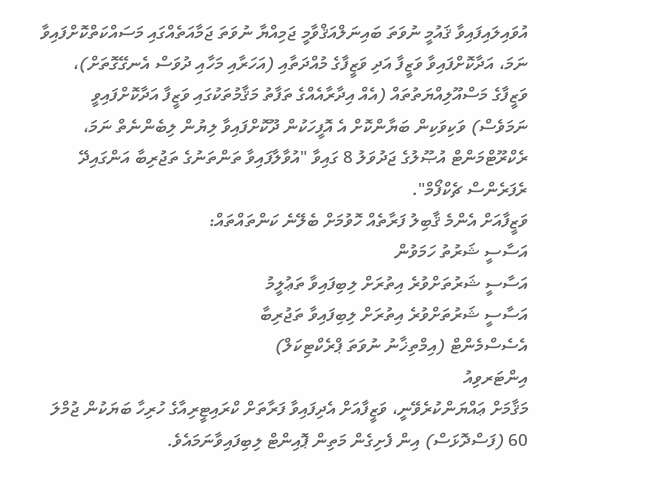އުވައިލައިފައިވާ ޤައުމީ ނުވަތަ ބައިނަލްއަޤްވާމީ ޖަމިއްޔާ ނުވަތަ ޖަމާއަތެއްގައި މަސައްކަތްކޮށްފައިވާ ނަމަ، އަދާކޮށްފައިވާ ވަޒީފާ އަދި ވަޒީފާގެ މުއްދަތާއި (އަހަރާއި މަހާއި ދުވަސް އެނގޭގޮތަށް)، ވަޒީފާގެ މަސްއޫލިއްޔަތުތައް (އެއް އިދާރާއެއްގެ ތަފާތު މަޤާމުތަކުގައި ވަޒީފާ އަދާކޮށްފައިވީ ނަމަވެސް) ވަކިވަކިން ބަޔާންކޮށް އެ އޮފީހަކުން ދޫކޮށްފައިވާ ލިޔުން ލިބެންނެތް ނަމަ، ރެކްރޫޓްމަންޓް އުޞޫލުގެ ޖަދުވަލު 8 ގައިވާ "އުވާލާފައިވާ ތަންތަނުގެ ތަޖުރިބާ އަންގައިދޭ ރެފަރެންސް ޗެކްފޯމް".
ވަޒީފާއަށް އެންމެ ޤާބިލު ފަރާތެއް ހޮވުމަށް ބެލޭނެ ކަންތައްތައް:
އަސާސީ ޝަރުތު ހަމަވުން
އަސާސީ ޝަރުތަށްވުރެ އިތުރަށް ލިބިފައިވާ ތަޢުލީމު
އަސާސީ ޝަރުތަށްވުރެ އިތުރަށް ލިބިފައިވާ ތަޖުރިބާ
އެސެސްމެންޓް (އިމްތިޚާނު ނުވަތަ ޕްރެކްޓިކަލް)
އިންޓަރވިއު
މަޤާމަށް ޢައްޔަންކުރެވޭނީ، ވަޒީފާއަށް އެދިފައިވާ ފަރާތަށް ކްރައިޓީރިއާގެ ހުރިހާ ބަޔަކުން ޖުމްލަ 60 (ފަސްދޮޅަސް) އިން ފެށިގެން މަތިން ޕޮއިންޓް ލިބިފައިވާނަމައެވެ.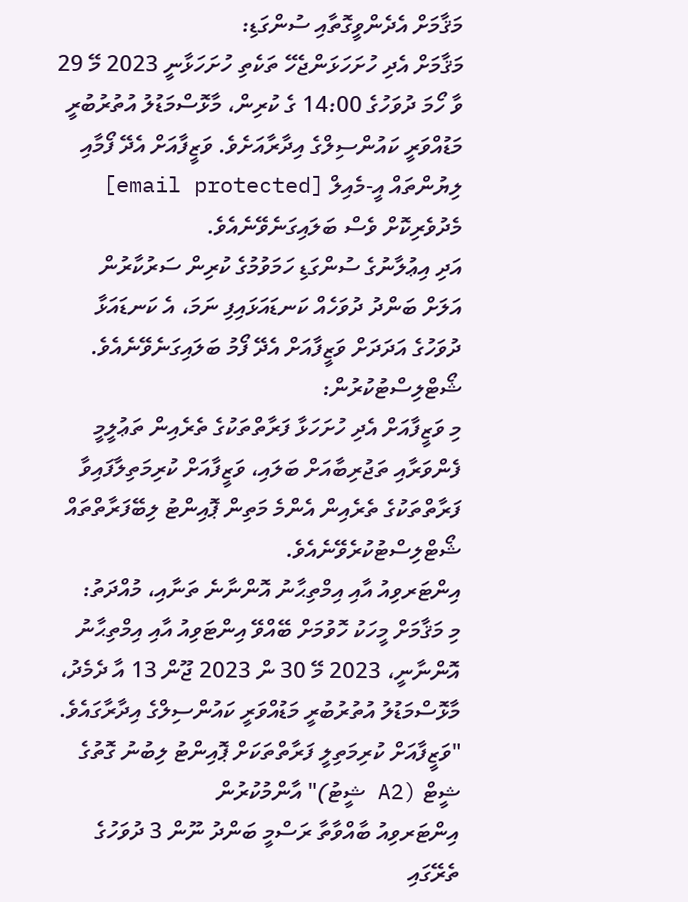މަޤާމަށް އެދެންވީގޮތާއި ސުންގަޑި:
މަޤާމަށް އެދި ހުށަހަޅަންޖެހޭ ތަކެތި ހުށަހަޅާނީ 2023 މޭ 29 ވާ ހޯމަ ދުވަހުގެ 14:00 ގެ ކުރިން، މާޅޮސްމަޑުލު އުތުރުބުރީ މަޑުއްވަރީ ކައުންސިލްގެ އިދާރާއަށެވެ. ވަޒީފާއަށް އެދޭ ފޯމާއި ލިޔުންތައް އީ-މެއިލް [email protected] މެދުވެރިކޮށް ވެސް ބަލައިގަނެވޭނެއެވެ.
އަދި އިޢުލާނުގެ ސުންގަޑި ހަމަވުމުގެ ކުރިން ސަރުކާރުން އަލަށް ބަންދު ދުވަހެއް ކަނޑައަޅައިފި ނަމަ، އެ ކަނޑައަޅާ ދުވަހުގެ އަދަދަށް ވަޒީފާއަށް އެދޭ ފޯމު ބަލައިގަނެވޭނެއެވެ.
ޝޯޓްލިސްޓުކުރުން:
މި ވަޒީފާއަށް އެދި ހުށަހަޅާ ފަރާތްތަކުގެ ތެރެއިން ތަޢުލީމީ ފެންވަރާއި ތަޖުރިބާއަށް ބަލައި، ވަޒީފާއަށް ކުރިމަތިލާފައިވާ ފަރާތްތަކުގެ ތެރެއިން އެންމެ މަތިން ޕޮއިންޓު ލިބޭފަރާތްތައް ޝޯޓްލިސްޓުކުރެވޭނެއެވެ.
އިންޓަރވިއު އާއި އިމްތިޙާނު އޮންނާނެ ތަނާއި، މުއްދަތު:
މި މަޤާމަށް މީހަކު ހޮވުމަށް ބޭއްވޭ އިންޓަވިއު އާއި އިމްތިޙާނު އޮންނާނީ، 2023 މޭ 30 ން 2023 ޖޫން 13 އާ ދެމެދު، މާޅޮސްމަޑުލު އުތުރުބުރީ މަޑުއްވަރީ ކައުންސިލްގެ އިދާރާގައެވެ.
"ވަޒީފާއަށް ކުރިމަތިލީ ފަރާތްތަކަށް ޕޮއިންޓު ލިބުނު ގޮތުގެ ޝީޓް (A2 ޝީޓު)" އާންމުކުރުން
އިންޓަރވިއު ބާއްވާތާ ރަސްމީ ބަންދު ނޫން 3 ދުވަހުގެ ތެރޭގައި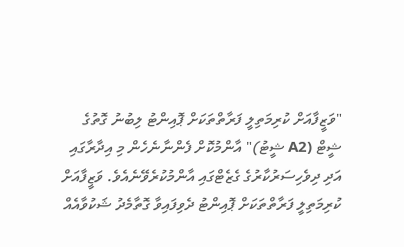"ވަޒީފާއަށް ކުރިމަތިލީ ފަރާތްތަކަށް ޕޮއިންޓު ލިބުނު ގޮތުގެ ޝީޓް (A2 ޝީޓު)" އާންމުކޮށް ފެންނާނެހެން މި އިދާރާގައި އަދި ދިވެހިސަރުކާރުގެ ގެޒެޓްގައި އާންމުކުރެވޭނެއެވެ. ވަޒީފާއަށް ކުރިމަތިލީ ފަރާތްތަކަށް ޕޮއިންޓު ދެވިފައިވާ ގޮތާމެދު ޝަކުވާއެއް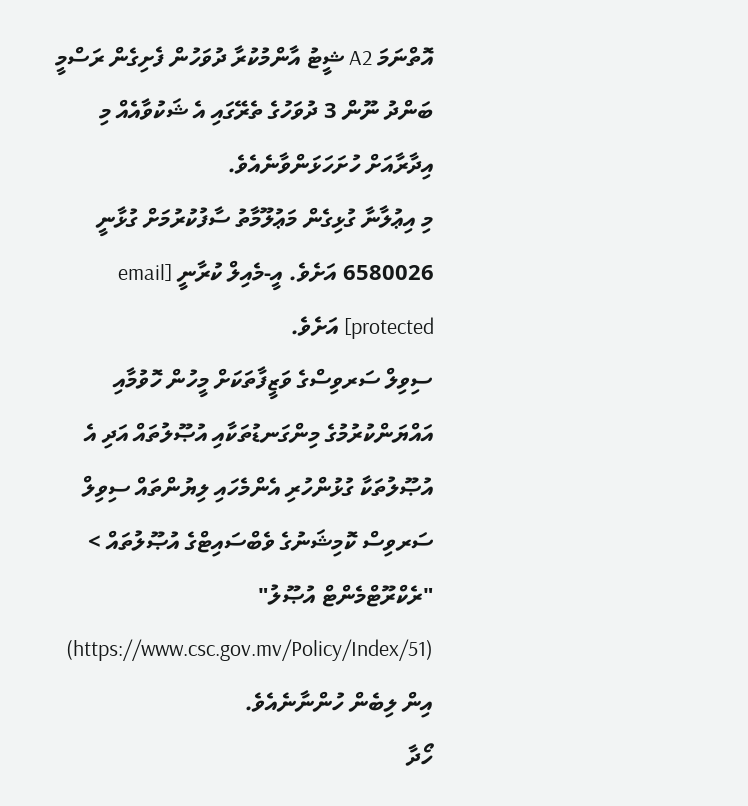އޮތްނަމަ A2 ޝީޓު އާންމުކުރާ ދުވަހުން ފެށިގެން ރަސްމީ ބަންދު ނޫން 3 ދުވަހުގެ ތެރޭގައި އެ ޝަކުވާއެއް މި އިދާރާއަށް ހުށަހަޅަންވާނެއެވެ.
މި އިޢުލާނާ ގުޅިގެން މަޢުލޫމާތު ސާފުކުރުމަށް ގުޅާނީ 6580026 އަށެވެ. އީ-މެއިލް ކުރާނީ [email protected] އަށެވެ.
ސިވިލް ސަރވިސްގެ ވަޒީފާތަކަށް މީހުން ހޮވުމާއި އައްޔަންކުރުމުގެ މިންގަނޑުތަކާއި އުޞޫލުތައް އަދި އެ އުޞޫލުތަކާ ގުޅުންހުރި އެންމެހައި ލިޔުންތައް ސިވިލް ސަރވިސް ކޮމިޝަނުގެ ވެބްސައިޓްގެ އުޞޫލުތައް > "ރެކްރޫޓްމެންޓް އުޞޫލު" (https://www.csc.gov.mv/Policy/Index/51) އިން ލިބެން ހުންނާނެއެވެ.
ހޯދާ